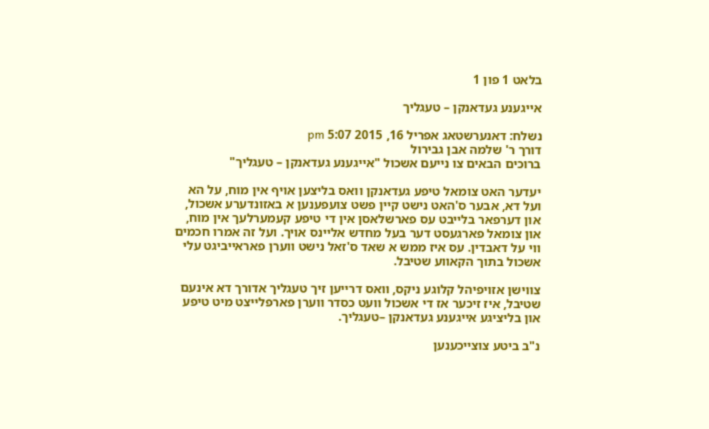בלאט 1 פון 1

אייגענע געדאנקן – טעגליך

נשלח: דאנערשטאג אפריל 16, 2015 5:07 pm
דורך ר' שלמה אבן גבירול
ברוכים הבאים צו נייעם אשכול "אייגענע געדאנקן – טעגליך"

יעדער האט צומאל טיפע געדאנקן וואס בליצען אויף אין מוח, על הא ועל דא, אבער ס'האט נישט קיין פשט צועפענען א באזונדערע אשכול, און דערפאר בלייבט עס פארשלאסן אין די טיפע קעמערלעך אין מוח, און צומאל פארגעסט דער בעל מחדש אליינס אויך. ועל זה אמרו חכמים ווי על דאבדין. עס איז ממש א שאד ס'זאל נישט ווערן פאראייביגט עלי אשכול בתוך הקאווע שטיבל.

צווישן אזויפיהל קלוגע ניקס, וואס דרייען זיך טעגליך אדורך דא אינעם שטיבל, איז זיכער אז די אשכול וועט כסדר ווערן פארפלייצט מיט טיפע און בליציגע אייגענע געדאנקן –טעגליך.

נ"ב ביטע צוצייכענען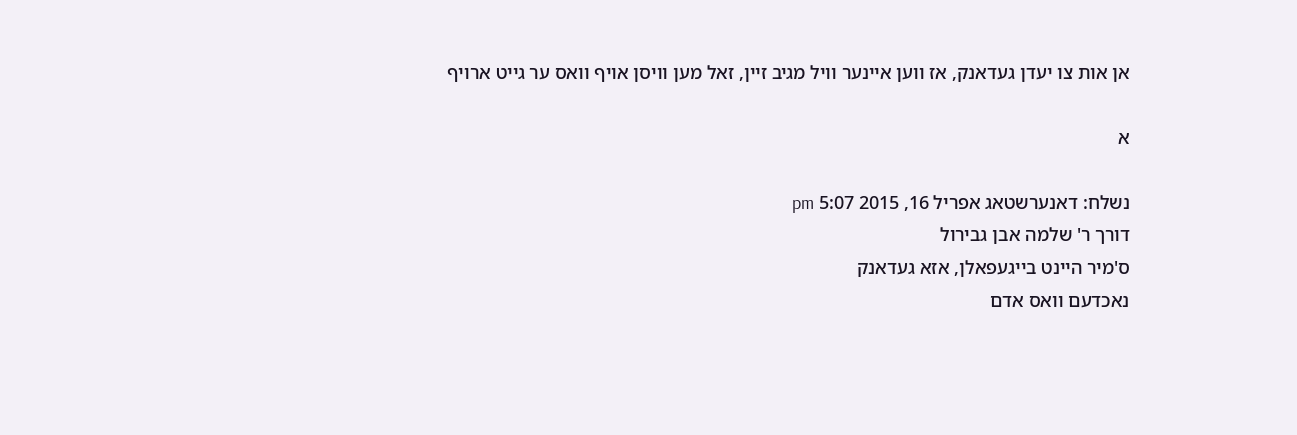אן אות צו יעדן געדאנק, אז ווען איינער וויל מגיב זיין, זאל מען וויסן אויף וואס ער גייט ארויף

א

נשלח: דאנערשטאג אפריל 16, 2015 5:07 pm
דורך ר' שלמה אבן גבירול
ס'מיר היינט בייגעפאלן, אזא געדאנק
נאכדעם וואס אדם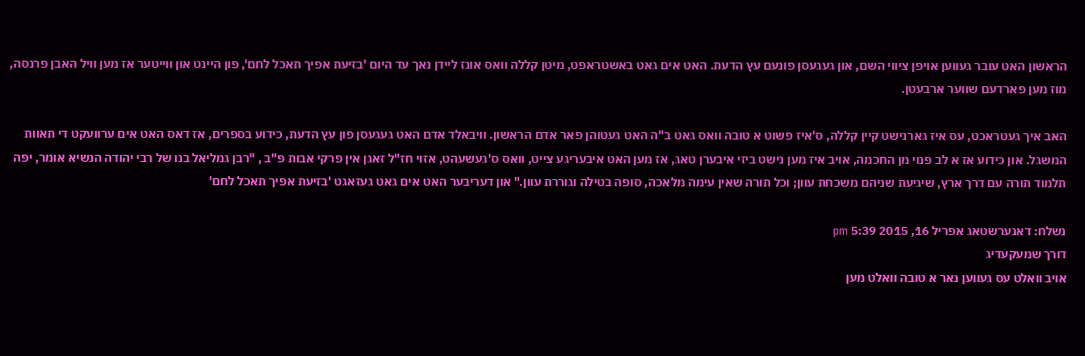הראשון האט עובר געווען אויפן ציווי השם, און געגעסן פונעם עץ הדעת. האט אים גאט באשטראפט, מיטן קללה וואס אונז ליידן נאך עד היום 'בזיעת אפיך תאכל לחם', פון היינט און ווייטער אז מען וויל האבן פרנסה, מוז מען פארדעם שווער ארבעטן.

האב איך געטראכט, עס איז גארנישט קיין קללה, ס'איז פשוט א טובה וואס גאט ב"ה האט געטוהן פאר אדם הראשון. וויבאלד אדם האט געגעסן פון עץ הדעת, כידוע בספרים, אז דאס האט אים ערוועקט די תאוות המשגל. און כידוע אז א לב פנוי מן החכמה, אויב איז מען נישט ביזי איבערן טאג, אז מען האט איבעריגע צייט, וואס ס'געשעהט, אזוי חז"ל זאגן אין פרקי אבות פ"ב , "רבן גמליאל בנו של רבי יהודה הנשיא אומר, יפה תלמוד תורה עם דרך ארץ, שיגיעת שניהם משכחת עוון; וכל תורה שאין עימה מלאכה, סופה בטילה וגוררת עוון." און דעריבער האט אים גאט געזאגט 'בזיעת אפיך תאכל לחם'

נשלח: דאנערשטאג אפריל 16, 2015 5:39 pm
דורך שמעקעדיג
אויב וואלט עס געווען נאר א טובה וואלט מען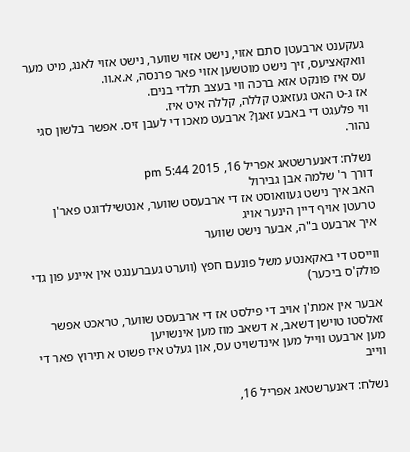געקענט ארבעטן סתם אזוי, נישט אזוי שווער, נישט אזוי לאנג, מיט מער וואקאציעס, זיך נישט מוטשען אזוי פאר פרנסה, א.א.וו.
עס איז פונקט אזא ברכה ווי בעצב תלדי בנים.
אז ג-ט האט געזאגט קללה, קללה איט איז.
ווי פלעגט די באבע זאגן? ארבעט מאכו די לעבן זיס. אפשר בלשון סגי נהור.

נשלח: דאנערשטאג אפריל 16, 2015 5:44 pm
דורך ר' שלמה אבן גבירול
האב איך נישט געוואוסט אז די ארבעסט שווער, אנטשילדוגט פאר'ן טרעטן אויף דיין הינער אויג
איך ארבעט ב"ה, אבער נישט שווער

ווייסט די באקאנטע משל פונעם חפץ (ווערט געברענגט אין איינע פון גדי פולק'ס ביכער)

אבער אין אמת'ן אויב די פילסט אז די ארבעסט שווער, טראכט אפשר זאלסטו טוישן דשאב, א דשאב מוז מען אינשויען
מען ארבעט ווייל מען אינדשויט עס, און געלט איז פשוט א תירוץ פאר די ווייב

נשלח: דאנערשטאג אפריל 16,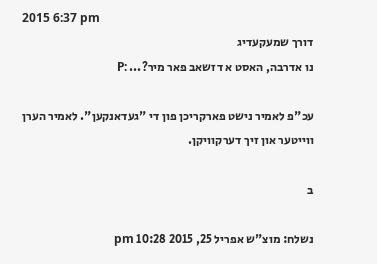2015 6:37 pm
דורך שמעקעדיג
נו אדרבה, האסט א דזשאב פאר מיר?... :P

עכ"פ לאמיר נישט פארקריכן פון די "געדאנקען". לאמיר הערן ווייטער און זיך דערקוויקן.

ב

נשלח: מוצ"ש אפריל 25, 2015 10:28 pm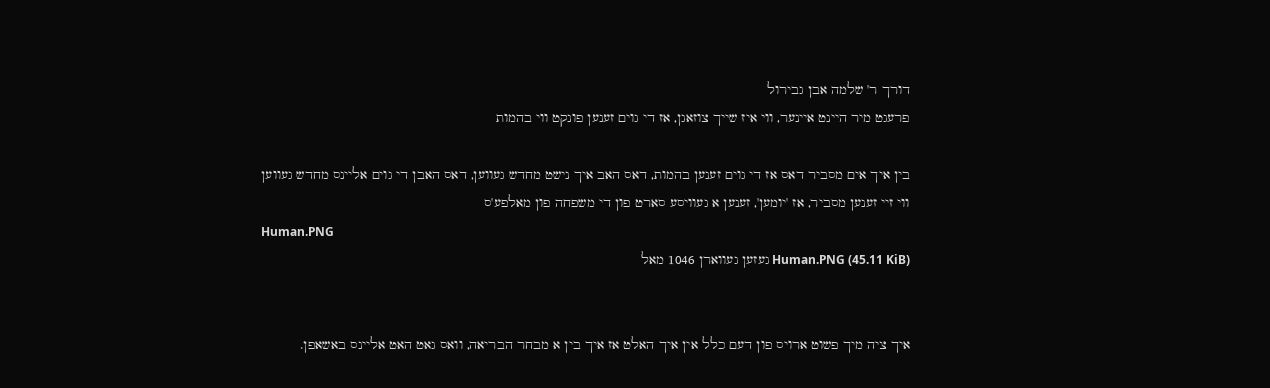דורך ר' שלמה אבן גבירול
פרעגט מיר היינט איינער, ווי איז שייך צוזאגן, אז די גוים זענען פונקט ווי בהמות

בין איך אים מסביר דאס אז די גוים זענען בהמות, דאס האב איך נישט מחדש געווען, דאס האבן די גוים אליינס מחדש געווען
ווי זיי זענען מסביר, אז 'יומען', זענען א געוויסע סארט פון די משפחה פון מאלפע'ס
Human.PNG
Human.PNG (45.11 KiB) געזען געווארן 1046 מאל


איך ציה מיך פשוט ארויס פון דעם כלל אין איך האלט אז איך בין א מבחר הבריאה, וואס גאט האט אליינס באשאפן.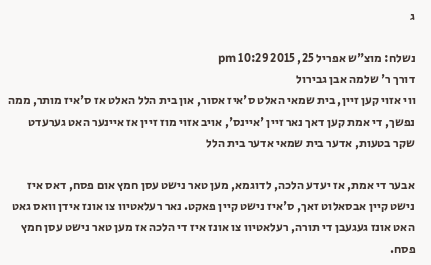ג

נשלח: מוצ"ש אפריל 25, 2015 10:29 pm
דורך ר' שלמה אבן גבירול
ווי אזוי קען זיין, בית שמאי האלט ס'איז אסור, און בית הלל האלט אז ס'איז מותר, ממה נפשך, די אמת קען דאך נאר זיין 'איינס', אויב אזוי מוז זיין אז איינער האט גערעדט שקר בטעות, אדער בית שמאי אדער בית הלל

אבער די אמת, אז יעדע הלכה, לדוגמא, מען טאר נישט עסן חמץ אום פסח, דאס איז נישט קיין אבסאלוט זאך, ס'איז נישט קיין פאקט. נאר רעלאטיוו צו אונז אידן וואס גאט האט אונז געגעבן די תורה, רעלאטיוו צו אונז איז די הלכה אז מען טאר נישט עסן חמץ פסח.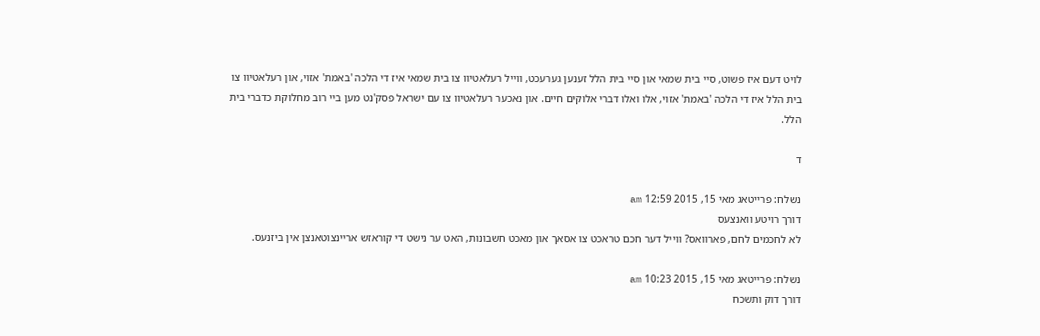לויט דעם איז פשוט, סיי בית שמאי און סיי בית הלל זענען גערעכט, ווייל רעלאטיוו צו בית שמאי איז די הלכה 'באמת' אזוי, און רעלאטיוו צו בית הלל איז די הלכה 'באמת' אזוי, אלו ואלו דברי אלוקים חיים. און נאכער רעלאטיוו צו עם ישראל פסק'נט מען ביי רוב מחלוקת כדברי בית הלל.

ד

נשלח: פרייטאג מאי 15, 2015 12:59 am
דורך רויטע וואנצעס
לא לחכמים לחם, פארוואס? ווייל דער חכם טראכט צו אסאך און מאכט חשבונות, האט ער נישט די קוראזש אריינצוטאנצן אין ביזנעס.

נשלח: פרייטאג מאי 15, 2015 10:23 am
דורך דוק ותשכח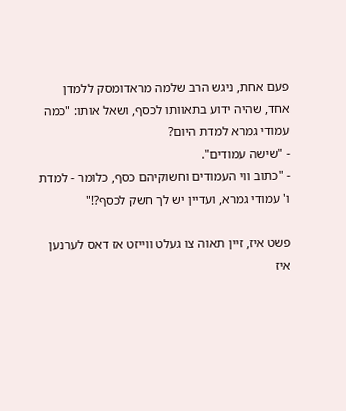פעם אחת, ניגש הרב שלמה מראדומסק ללמדן אחד, שהיה ידוע בתאוותו לכסף, ושאל אותו: "כמה עמודי גמרא למדת היום?
- "שישה עמודים".
- "כתוב ווי העמודים וחשוקיהם כסף, כלומר - למדת ו' עמודי גמרא, ועדיין יש לך חשק לכסף?!"

פשט איז, זיין תאוה צו געלט ווייזט אז דאס לערנען איז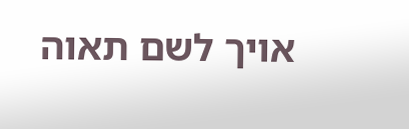אויך לשם תאוה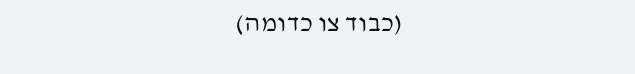(כבוד צו כדומה)